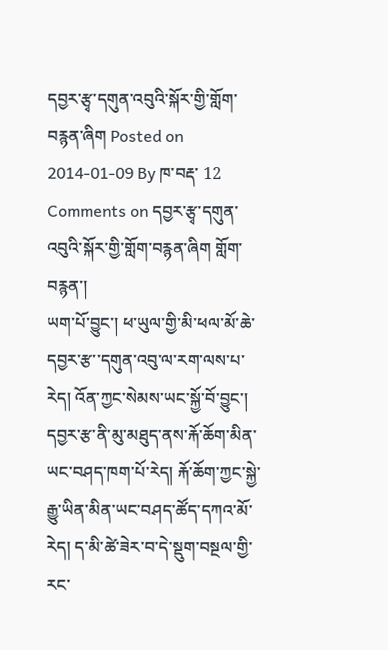དབྱར་རྩྭ་དགུན་འབུའི་སྐོར་གྱི་གློག་བརྙན་ཞིག Posted on 2014-01-09 By ཁ་བརྡ་ 12 Comments on དབྱར་རྩྭ་དགུན་འབུའི་སྐོར་གྱི་གློག་བརྙན་ཞིག གློག་བརྙན་།
ཡག་པོ་བྱུང་། ཕ་ཡུལ་གྱི་མི་ཕལ་མོ་ཆེ་དབྱར་རྩ་་དགུན་འབུ་ལ་རག་ལས་པ་རེད། འོན་ཀྱང་སེམས་ཡང་སྐྱོ་བོ་བྱུང་། དབྱར་རྩ་ནི་མུ་མཐུད་ནས་རྐོ་ཆོག་མིན་ཡང་བཤད་ཁག་པོ་རེད། རྐོ་ཆོག་ཀྱང་སྐྱེ་རྒྱུ་ཡིན་མིན་ཡང་བཤད་ཚོད་དཀའ་མོ་རེད། ད་མི་ཚེ་ཟེར་བ་དེ་སྡུག་བསྔལ་གྱི་རང་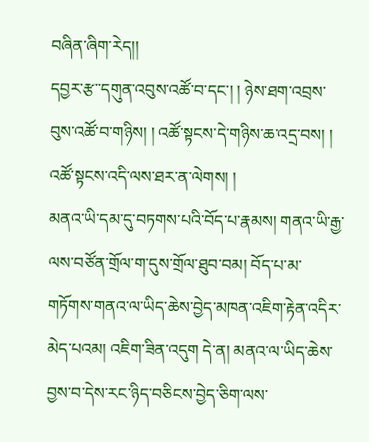བཞིན་ཞིག་རེད།།
དབྱར་རྩ་་དགུན་འབུས་འཚོ་བ་དང་། ། ཉེས་ཐག་འབྲས་བུས་འཚོ་བ་གཉིས། ། འཚོ་སྟངས་དེ་གཉིས་ཆ་འདྲ་བས། ། འཚོ་སྟངས་འདི་ལས་ཐར་ན་ལེགས། །
མནའ་ཡི་དམ་དུ་བཏགས་པའི་བོད་པ་རྣམས། གནའ་ཡི་རྒྱ་ལས་བཙོན་གྲོལ་ག་དུས་གྲོལ་ཐུབ་བམ། བོད་པ་མ་གཏོགས་གནའ་ལ་ཡིད་ཆེས་བྱེད་མཁན་འཇིག་རྟེན་འདིར་མེད་པའམ། འཇིག་ཟིན་འདུག དེ་ན། མནའ་ལ་ཡིད་ཆེས་བྱས་བ་དེས་རང་ཉིད་བཅིངས་བྱེད་ཅིག་ལས་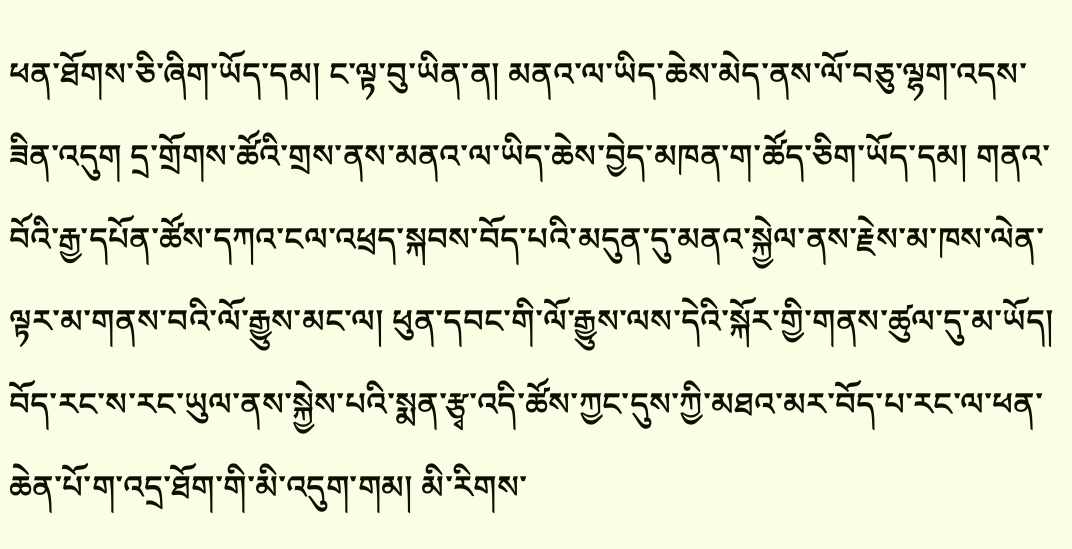ཕན་ཐོགས་ཅི་ཞིག་ཡོད་དམ། ང་ལྟ་བུ་ཡིན་ན། མནའ་ལ་ཡིད་ཆེས་མེད་ནས་ལོ་བཅུ་ལྷག་འདས་ཟིན་འདུག དྲ་གྲོགས་ཚོའི་གྲས་ནས་མནའ་ལ་ཡིད་ཆེས་བྱེད་མཁན་ག་ཚོད་ཅིག་ཡོད་དམ། གནའ་བོའི་རྒྱ་དཔོན་ཚོས་དཀའ་ངལ་འཕྲད་སྐབས་བོད་པའི་མདུན་དུ་མནའ་སྐྱེལ་ནས་རྗེས་མ་ཁས་ལེན་ལྟར་མ་གནས་བའི་ལོ་རྒྱུས་མང་ལ། ཕུན་དབང་གི་ལོ་རྒྱུས་ལས་དེའི་སྐོར་གྱི་གནས་ཚུལ་དུ་མ་ཡོད།
བོད་རང་ས་རང་ཡུལ་ནས་སྐྱེས་པའི་སྨན་རྩྭ་འདི་ཚོས་ཀྱང་དུས་ཀྱི་མཐའ་མར་བོད་པ་རང་ལ་ཕན་ཆེན་པོ་ག་འདྲ་ཐོག་གི་མི་འདུག་གམ། མི་རིགས་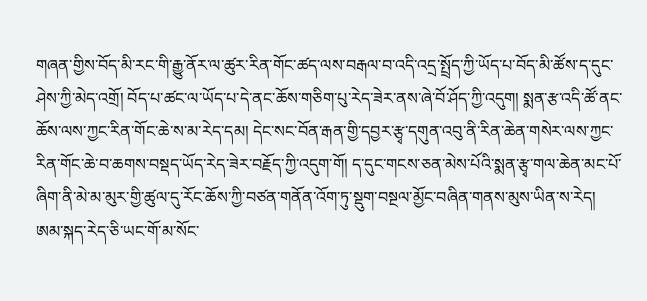གཞན་གྱིས་བོད་མི་རང་གི་རྒྱུ་ནོར་ལ་ཚུར་རིན་གོང་ཚད་ལས་བརྒལ་བ་འདི་འདྲ་སྤྲོད་ཀྱི་ཡོད་པ་བོད་མི་ཚོས་ད་དུང་ཤེས་ཀྱི་མེད་འགྲོ། བོད་པ་ཚང་ལ་ཡོད་པ་དེ་ནང་ཆོས་གཅིག་པུ་རེད་ཟེར་ནས་ཞེ་བོ་ཤོད་ཀྱི་འདུག། སྨན་རྩ་འདི་ཚོ་ནང་ཆོས་ལས་ཀྱང་རིན་གོང་ཆེ་ས་མ་རེད་དམ། དེང་སང་བོན་རྒན་གྱི་དབྱར་རྩྭ་དགུན་འབུ་ནི་རིན་ཆེན་གསེར་ལས་ཀྱང་རིན་གོང་ཆེ་བ་ཆགས་བསྡད་ཡོད་རེད་ཟེར་བརྗོད་ཀྱི་འདུག་གོ། ད་དུང་གངས་ཅན་མེས་པོའི་སྨན་རྩྭ་གལ་ཆེན་མང་པོ་ཞིག་ནི་མེ་མ་མུར་གྱི་ཚུལ་དུ་རོང་ཆོས་ཀྱི་བཙན་གནོན་འོག་ཏུ་སྡུག་བསྔལ་མྱོང་བཞིན་གནས་མུས་ཡིན་ས་རེད།
ཨམ་སྐད་རེད་ཅི་ཡང་གོ་མ་སོང་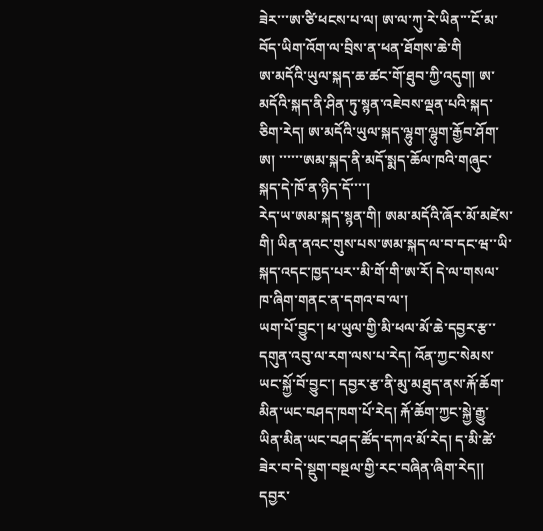ཟེར་་་ཨ་ཙི་ཕངས་པ་ལ། ཨ་ལ་ཀུ་རེ་ཡིན་་་ངོ་མ་བོད་ཡིག་འོག་ལ་བྲིས་ན་ཕན་ཐོགས་ཆེ་གི
ཨ་མདོའི་ཡུལ་སྐད་ཆ་ཚང་གོ་ཐུབ་ཀྱི་འདུག། ཨ་མདོའི་སྐད་ནི་ཤིན་ཏུ་སྙན་འཇེབས་ལྡན་པའི་སྐད་ཅིག་རེད། ཨ་མདོའི་ཡུལ་སྐད་ལྷུག་ལྷུག་རྒྱོབ་ཤོག་ཨ། ་་་་་་ཨམ་སྐད་ནི་མདོ་སྨད་ཆོལ་ཁའི་གཞུང་སྐད་དེ་ཁོ་ན་ཉིད་དོ་་་་།
རེད་ཡ་ཨམ་སྐད་སྙན་གི། ཨམ་མདོའི་ཞོར་མོ་མཛེས་གི། ཡིན་ནའང་གུས་པས་ཨམ་སྐད་ལ་བ་དང་ཝ་་ཡི་སྐད་འདང་ཁྱད་པར་་མི་གོ་གི་ཨ་རོ། དེ་ལ་གསལ་ཁ་ཞིག་གནང་ན་དགའ་བ་ལ་།
ཡག་པོ་བྱུང་། ཕ་ཡུལ་གྱི་མི་ཕལ་མོ་ཆེ་དབྱར་རྩ་་དགུན་འབུ་ལ་རག་ལས་པ་རེད། འོན་ཀྱང་སེམས་ཡང་སྐྱོ་བོ་བྱུང་། དབྱར་རྩ་ནི་མུ་མཐུད་ནས་རྐོ་ཆོག་མིན་ཡང་བཤད་ཁག་པོ་རེད། རྐོ་ཆོག་ཀྱང་སྐྱེ་རྒྱུ་ཡིན་མིན་ཡང་བཤད་ཚོད་དཀའ་མོ་རེད། ད་མི་ཚེ་ཟེར་བ་དེ་སྡུག་བསྔལ་གྱི་རང་བཞིན་ཞིག་རེད།།
དབྱར་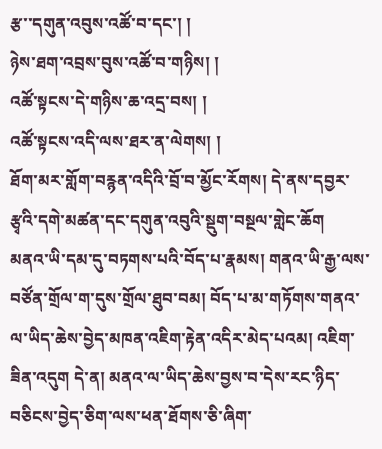རྩ་་དགུན་འབུས་འཚོ་བ་དང་། །
ཉེས་ཐག་འབྲས་བུས་འཚོ་བ་གཉིས། །
འཚོ་སྟངས་དེ་གཉིས་ཆ་འདྲ་བས། །
འཚོ་སྟངས་འདི་ལས་ཐར་ན་ལེགས། །
ཐོག་མར་གློག་བརྙན་འདིའི་བྲོ་བ་མྱོང་རོགས། དེ་ནས་དབྱར་རྩྭའི་དགེ་མཚན་དང་དགུན་འབུའི་སྡུག་བསྔལ་གླེང་ཆོག
མནའ་ཡི་དམ་དུ་བཏགས་པའི་བོད་པ་རྣམས། གནའ་ཡི་རྒྱ་ལས་བཙོན་གྲོལ་ག་དུས་གྲོལ་ཐུབ་བམ། བོད་པ་མ་གཏོགས་གནའ་ལ་ཡིད་ཆེས་བྱེད་མཁན་འཇིག་རྟེན་འདིར་མེད་པའམ། འཇིག་ཟིན་འདུག དེ་ན། མནའ་ལ་ཡིད་ཆེས་བྱས་བ་དེས་རང་ཉིད་བཅིངས་བྱེད་ཅིག་ལས་ཕན་ཐོགས་ཅི་ཞིག་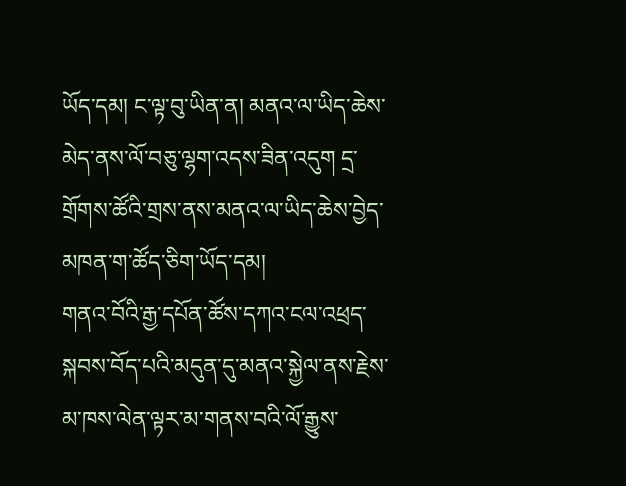ཡོད་དམ། ང་ལྟ་བུ་ཡིན་ན། མནའ་ལ་ཡིད་ཆེས་མེད་ནས་ལོ་བཅུ་ལྷག་འདས་ཟིན་འདུག དྲ་གྲོགས་ཚོའི་གྲས་ནས་མནའ་ལ་ཡིད་ཆེས་བྱེད་མཁན་ག་ཚོད་ཅིག་ཡོད་དམ།
གནའ་བོའི་རྒྱ་དཔོན་ཚོས་དཀའ་ངལ་འཕྲད་སྐབས་བོད་པའི་མདུན་དུ་མནའ་སྐྱེལ་ནས་རྗེས་མ་ཁས་ལེན་ལྟར་མ་གནས་བའི་ལོ་རྒྱུས་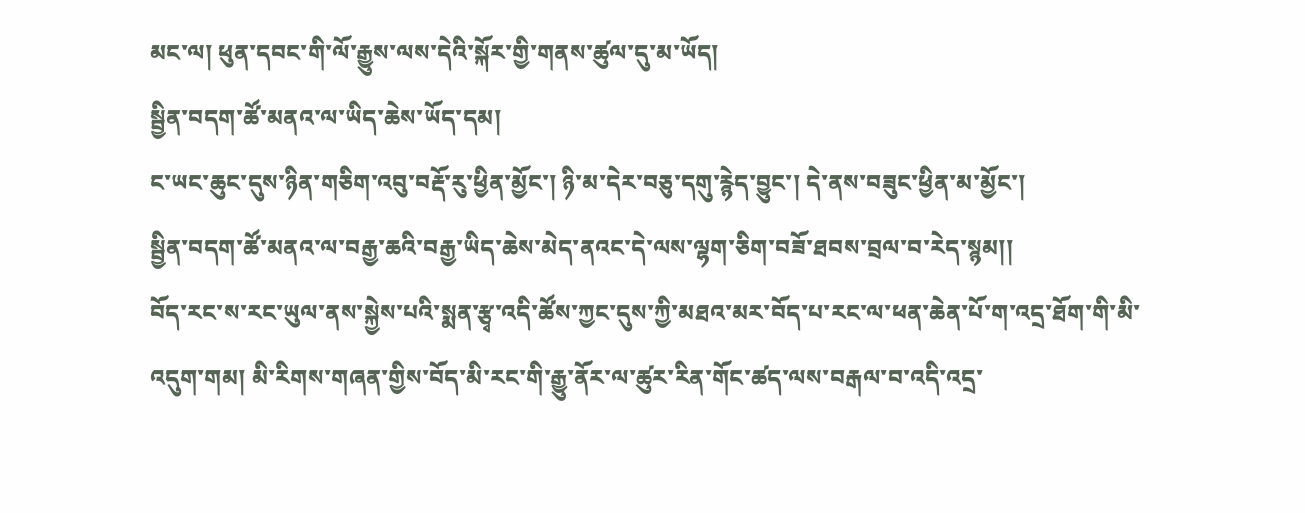མང་ལ། ཕུན་དབང་གི་ལོ་རྒྱུས་ལས་དེའི་སྐོར་གྱི་གནས་ཚུལ་དུ་མ་ཡོད།
སྦྱིན་བདག་ཚོ་མནའ་ལ་ཡིད་ཆེས་ཡོད་དམ།
ང་ཡང་ཆུང་དུས་ཉིན་གཅིག་འབུ་བརྡོ་རུ་ཕྱིན་མྱོང་། ཉི་མ་དེར་བཅུ་དགུ་རྙེད་བྱུང་། དེ་ནས་བཟུང་ཕྱིན་མ་མྱོང་།
སྦྱིན་བདག་ཚོ་མནའ་ལ་བརྒྱ་ཆའི་བརྒྱ་ཡིད་ཆེས་མེད་ནའང་དེ་ལས་ལྷག་ཅིག་བཟོ་ཐབས་བྲལ་བ་རེད་སྙམ།།
བོད་རང་ས་རང་ཡུལ་ནས་སྐྱེས་པའི་སྨན་རྩྭ་འདི་ཚོས་ཀྱང་དུས་ཀྱི་མཐའ་མར་བོད་པ་རང་ལ་ཕན་ཆེན་པོ་ག་འདྲ་ཐོག་གི་མི་འདུག་གམ། མི་རིགས་གཞན་གྱིས་བོད་མི་རང་གི་རྒྱུ་ནོར་ལ་ཚུར་རིན་གོང་ཚད་ལས་བརྒལ་བ་འདི་འདྲ་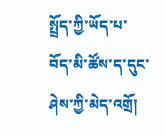སྤྲོད་ཀྱི་ཡོད་པ་བོད་མི་ཚོས་ད་དུང་ཤེས་ཀྱི་མེད་འགྲོ།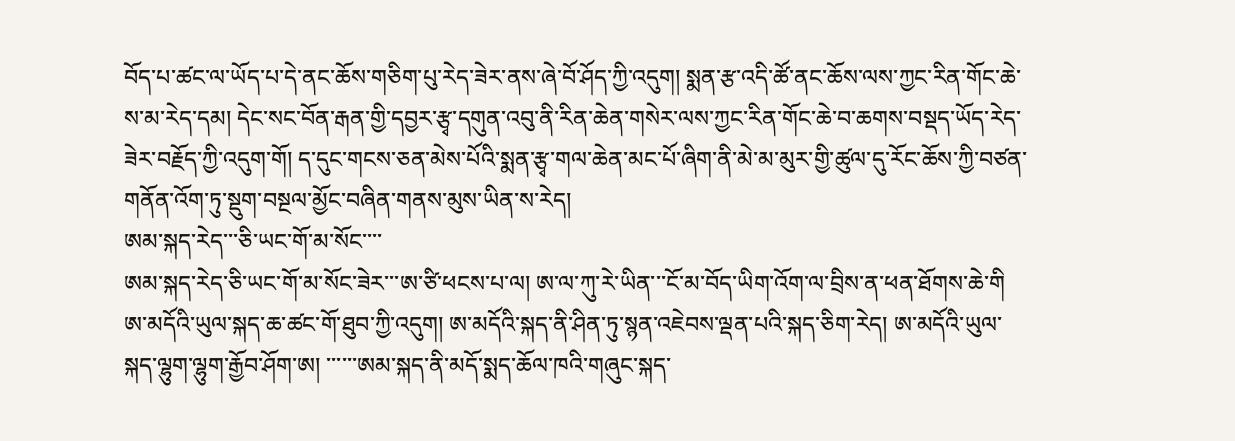བོད་པ་ཚང་ལ་ཡོད་པ་དེ་ནང་ཆོས་གཅིག་པུ་རེད་ཟེར་ནས་ཞེ་བོ་ཤོད་ཀྱི་འདུག། སྨན་རྩ་འདི་ཚོ་ནང་ཆོས་ལས་ཀྱང་རིན་གོང་ཆེ་ས་མ་རེད་དམ། དེང་སང་བོན་རྒན་གྱི་དབྱར་རྩྭ་དགུན་འབུ་ནི་རིན་ཆེན་གསེར་ལས་ཀྱང་རིན་གོང་ཆེ་བ་ཆགས་བསྡད་ཡོད་རེད་ཟེར་བརྗོད་ཀྱི་འདུག་གོ། ད་དུང་གངས་ཅན་མེས་པོའི་སྨན་རྩྭ་གལ་ཆེན་མང་པོ་ཞིག་ནི་མེ་མ་མུར་གྱི་ཚུལ་དུ་རོང་ཆོས་ཀྱི་བཙན་གནོན་འོག་ཏུ་སྡུག་བསྔལ་མྱོང་བཞིན་གནས་མུས་ཡིན་ས་རེད།
ཨམ་སྐད་རེད་་་ཅི་ཡང་གོ་མ་སོང་་་་
ཨམ་སྐད་རེད་ཅི་ཡང་གོ་མ་སོང་ཟེར་་་ཨ་ཙི་ཕངས་པ་ལ། ཨ་ལ་ཀུ་རེ་ཡིན་་་ངོ་མ་བོད་ཡིག་འོག་ལ་བྲིས་ན་ཕན་ཐོགས་ཆེ་གི
ཨ་མདོའི་ཡུལ་སྐད་ཆ་ཚང་གོ་ཐུབ་ཀྱི་འདུག། ཨ་མདོའི་སྐད་ནི་ཤིན་ཏུ་སྙན་འཇེབས་ལྡན་པའི་སྐད་ཅིག་རེད། ཨ་མདོའི་ཡུལ་སྐད་ལྷུག་ལྷུག་རྒྱོབ་ཤོག་ཨ། ་་་་་་ཨམ་སྐད་ནི་མདོ་སྨད་ཆོལ་ཁའི་གཞུང་སྐད་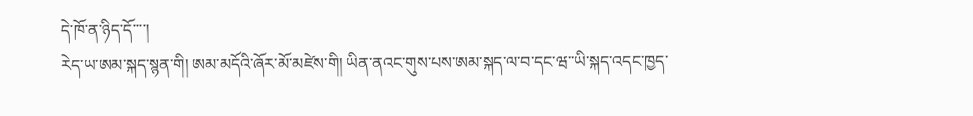དེ་ཁོ་ན་ཉིད་དོ་་་་།
རེད་ཡ་ཨམ་སྐད་སྙན་གི། ཨམ་མདོའི་ཞོར་མོ་མཛེས་གི། ཡིན་ནའང་གུས་པས་ཨམ་སྐད་ལ་བ་དང་ཝ་་ཡི་སྐད་འདང་ཁྱད་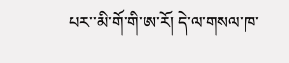པར་་མི་གོ་གི་ཨ་རོ། དེ་ལ་གསལ་ཁ་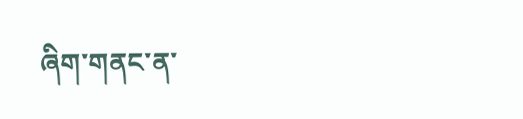ཞིག་གནང་ན་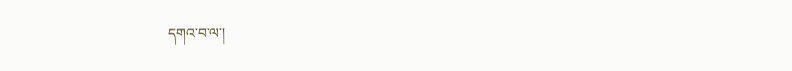དགའ་བ་ལ་།